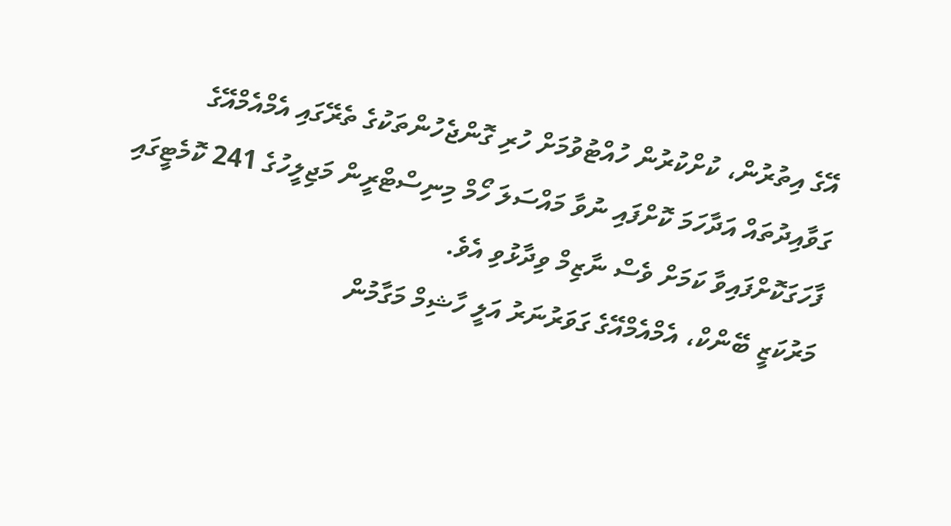އޭގެ އިތުރުން، ކުށްކުރުން ހުއްޓުވުމަށް ހުރި ގޮންޖެހުންތަކުގެ ތެރޭގައި އެމްއެމްއޭގެ ގަވާއިދުތައް އަދާހަމަ ކޮށްފައި ނުވާ މައްސަލަ ހޯމް މިނިސްޓްރީން މަޖިލީހުގެ 241 ކޮމެޓީގައި ފާހަގަކޮށްފައިވާ ކަމަށް ވެސް ނާޒިމް ވިދާޅުވި އެވެ.
މަރުކަޒީ ބޭންކް، އެމްއެމްއޭގެ ގަވަރުނަރު އަލީ ހާޝިމް މަގާމުން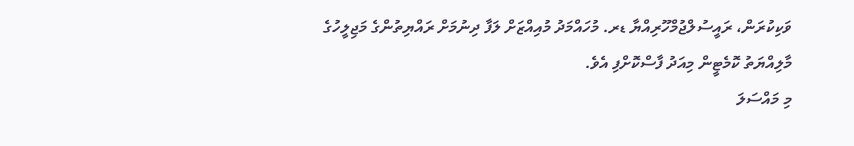ވަކިކުރަން، ރައީސުލްޖުމްހޫރިއްޔާ ޑރ. މުހައްމަދު މުއިއްޒަށް ލަފާ ދިނުމަށް ރައްޔިތުންގެ މަޖިލީހުގެ މާލިއްޔަތު ކޮމެޓީން މިއަދު ފާސްކޮށްފި އެވެ.
މި މައްސަލަ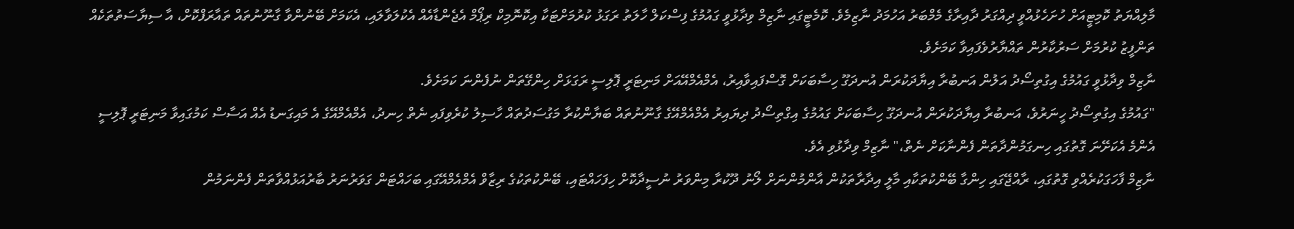މާލިއްޔަތު ކޮމިޓީއަށް ހުށަހެޅުއްވީ ދިއްގަރު ދާއިރާގެ މެމްބަރު އަހުމަދު ނާޒިމެވެ. ކޮމެޓީގައި ނާޒިމް ވިދާޅުވީ ގައުމުގެ ފިސްކަލް ހާލަތު ރަގަޅު ކުރުމަށްޓަކާ އިކޮނޮމިކް ރިޕޯމް އެޖެންޑާއެއް އެކުލަވާލައި، އެކަމަށް ބޭނުންވާ ގާނޫނުތައް ތައާރަފްކޮށް، އާ ސިޔާސަތުތަކެއް ތަންފީޒު ކުރުމަށް ސަރުކާރުން ތައްޔާރުވެފައިވާ ކަމަށެވެ.
ނާޒިމް ވިދާޅުވީ ގައުމުގެ އިގުތިސޯދު އަލުން އަނބުރާ އިޔާދަކުރަން އުނދަގޫ ހިސާބަކަށް ގޮސްފައިވާއިރު، އެމްއެމްއޭއަށް މަނިޓަރީ ޕޮލިސީ ރަގަޅަށް ހިންގޭތަން ނުފެންނަ ކަމަށެވެ.
"ގައުމުގެ އިގުތިސޯދު ހީނަރުވެ، އަނބުރާ އިޔާދަކުރަން އުނދަގޫ ހިސާބަކަށް ގައުމުގެ އިގްތިސޯދު ދިޔައިރު އެމްއެމްއޭގެ ގާނޫނުތައް ބަޔާންކުރާ މަގުސަދުތައް ހާސިލު ކުރެވިފައި ނެތް ހިނދު، އެމްއެމްއޭގެ އެ މައިގަނޑު އެއް އަސާސް ކަމުގައިވާ މަނިޓަރީ ޕޮލިސީ އެންމެ އެކަށޭނަ ގޮތުގައި ހިނގަމުންދާތަން ފެންނާކަށް ނެތް،" ނާޒިމް ވިދާޅުވި އެވެ.
ނާޒިމް ފާހަގަކުރެއްވި ގޮތުގައި، ރާއްޖޭގައި ހިންގާ ބޭންކުތަކާއި މާލީ އިދާރާތަކުން އާންމުންނަށް ލޯނު ދޫކުރާ މިންވަރު ނުސީދާކޮށް ހިފަހައްޓައި، ބޭންކުތަކުގެ ރިޒާވް އެމްއެމްއޭގައި ބަހައްޓަން ގަވަރުނަރު ބާރުއަޅުއްވާތަން ފެންނަމުން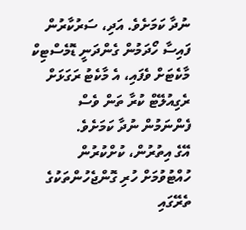ނުދާ ކަމަށެވެ. އަދި، ސަރުކާރުން ފައިސާ ހޯދަމުން ގެންދަނީ ޑޮމެސްޓިކް މާކެޓަށް ވެފައި، އެ މާކެޓު ރަގަޅަށް ރެގިއުލޭޓް ކުރާ ތަން ވެސް ފެންނަމުން ނުދާ ކަމަށެވެ.
އޭގެ އިތުރުން، ކުށްކުރުން ހުއްޓުވުމަށް ހުރި ގޮންޖެހުންތަކުގެ ތެރޭގައި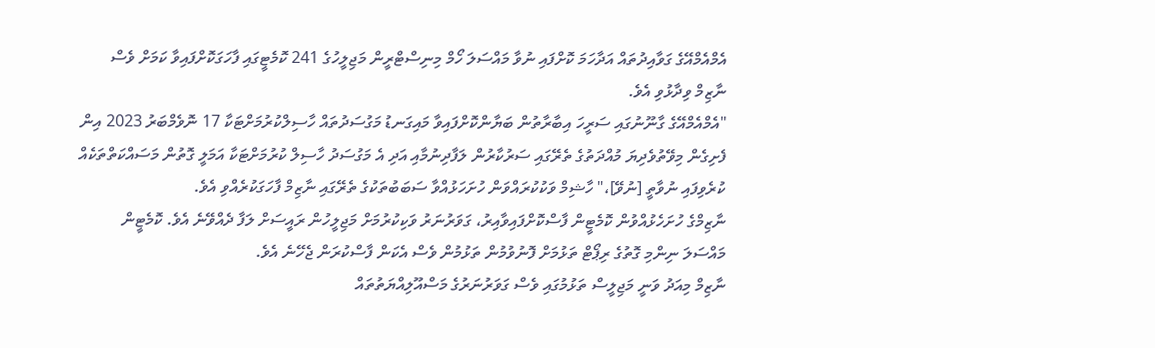އެމްއެމްއޭގެ ގަވާއިދުތައް އަދާހަމަ ކޮށްފައި ނުވާ މައްސަލަ ހޯމް މިނިސްޓްރީން މަޖިލީހުގެ 241 ކޮމެޓީގައި ފާހަގަކޮށްފައިވާ ކަމަށް ވެސް ނާޒިމް ވިދާޅުވި އެވެ.
"އެމްއެމްއޭގެ ގާނޫނުގައި ސަރީހަ އިބާރާތުން ބަޔާންކޮށްފައިވާ މައިގަނޑު މަގުސަދުތައް ހާސިލްކުރުމަށްޓަކާ 17 ނޮވެމްބަރު 2023 އިން ފެށިގެން މިވޭތުވެދިޔަ މުއްދަތުގެ ތެރޭގައި ސަރުކާރުން ލަފާދިނުމާއި އަދި އެ މަގުސަދު ހާސިލް ކުރުމަށްޓަކާ އަމަލީ ގޮތުން މަސައްކަތްތަކެއް ކުރެވިފައި ނުވާތީ [ނުވޭ]،" ހާޝިމް ވަކުކުރައްވަން ހުށަހަޅުއްވާ ސަބަބުތަކުގެ ތެރޭގައި ނާޒިމް ފާހަގަކުރެއްވި އެވެ.
ނާޒިމްގެ ހުށަހެޅުއްވުން ކޮމެޓީން ފާސްކޮށްފައިވާއިރު، ގަވަރުނަރު ވަކިކުރުމަށް މަޖިލީހުން ރައީސަށް ލަފާ ދެއްވޭނެ އެވެ. ކޮމެޓީން މައްސަލަ ނިންމި ގޮތުގެ ރިޕޯޓް ތަޅުމަށް ފޮނުވުމުން ތަޅުމުން ވެސް އެކަން ފާސްކުރަން ޖެހޭނެ އެވެ.
ނާޒިމް މިއަދު ވަނީ މަޖިލީސް ތަޅުމުގައި ވެސް ގަވަރުނަރުގެ މަސްއޫލިއްޔަތުތައް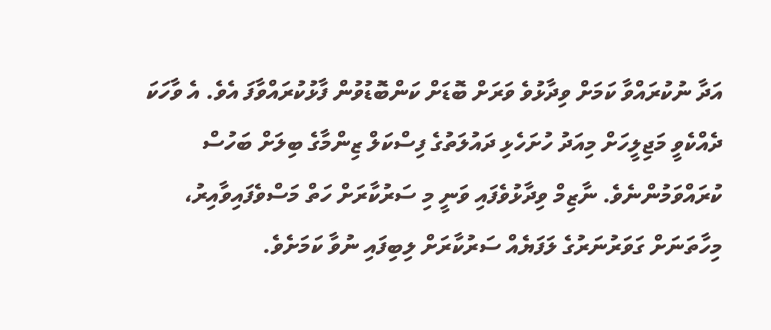އަދާ ނުކުރައްވާ ކަމަށް ވިދާޅުވެ ވަރަށް ބޮޑަށް ކަންބޮޑުވުން ފާޅުކުރައްވާފަ އެވެ. އެ ވާހަކަ ދެއްކެވީ މަޖިލީހަށް މިއަދު ހުށަހެޅި ދައުލަތުގެ ފިސްކަލް ޒިންމާގެ ބިލަށް ބަހުސް ކުރައްވަމުންނެވެ. ނާޒިމް ވިދާޅުވެފައި ވަނީ މި ސަރުކާރަށް ހަތް މަސްވެފައިވާއިރު، މިހާތަނަށް ގަވަރުނަރުގެ ލަފަޔެއް ސަރުކާރަށް ލިބިފައި ނުވާ ކަމަށެވެ.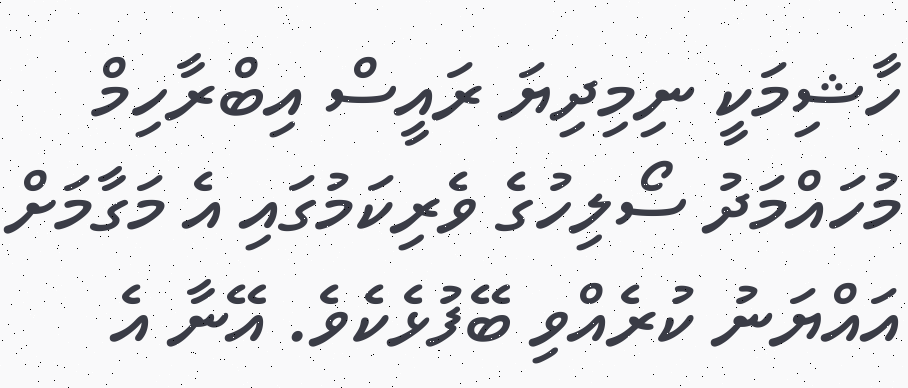ހާޝިމަކީ ނިމިދިޔަ ރައީސް އިބްރާހިމް މުހައްމަދު ސޯލިހުގެ ވެރިކަމުގައި އެ މަގާމަށް އައްޔަނު ކުރެއްވި ބޭފުޅެކެވެ. އޭނާ އެ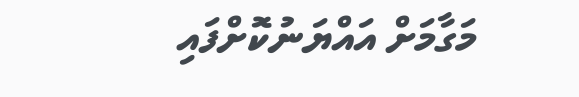މަގާމަށް އައްޔަނުކޮށްފައި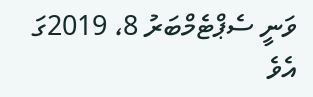ވަނީ ސެޕްޓެމްބަރު 8، 2019ގަ އެވެ